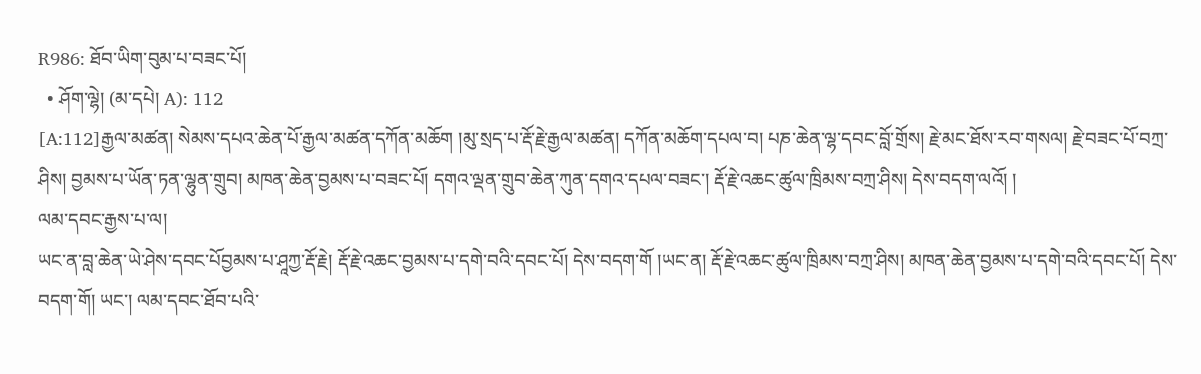R986: ཐོབ་ཡིག་བུམ་པ་བཟང་པོ།
  • ཤོག་ལྷེ། (མ་དཔེ། A): 112
[A:112]རྒྱལ་མཚན། སེམས་དཔའ་ཆེན་པོ་རྒྱལ་མཚན་དཀོན་མཆོག །མུ་སྲད་པ་རྡོ་རྗེ་རྒྱལ་མཚན། དཀོན་མཆོག་དཔལ་བ། པཎ་ཆེན་ལྷ་དབང་བློ་གྲོས། རྗེ་མང་ཐོས་རབ་གསལ། རྗེ་བཟང་པོ་བཀྲ་ཤིས། བྱམས་པ་ཡོན་ཏན་ལྷུན་གྲུབ། མཁན་ཆེན་བྱམས་པ་བཟང་པོ། དགའ་ལྡན་གྲུབ་ཆེན་ཀུན་དགའ་དཔལ་བཟང་། རྡོ་རྗེ་འཆང་ཚུལ་ཁྲིམས་བཀྲ་ཤིས། དེས་བདག་ལའོ། །
ལམ་དབང་རྒྱས་པ་ལ།
ཡང་ན་བླ་ཆེན་ཡེ་ཤེས་དབང་པོབྱམས་པ་ཤཱཀྱ་རྡོ་རྗེ། རྡོ་རྗེ་འཆང་བྱམས་པ་དགེ་བའི་དབང་པོ། དེས་བདག་གོ །ཡང་ན། རྡོ་རྗེ་འཆང་ཚུལ་ཁྲིམས་བཀྲ་ཤིས། མཁན་ཆེན་བྱམས་པ་དགེ་བའི་དབང་པོ། དེས་བདག་གོ། ཡང་། ལམ་དབང་ཐོབ་པའི་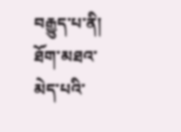བརྒྱུད་པ་ནི། ཐོག་མཐའ་མེད་པའི་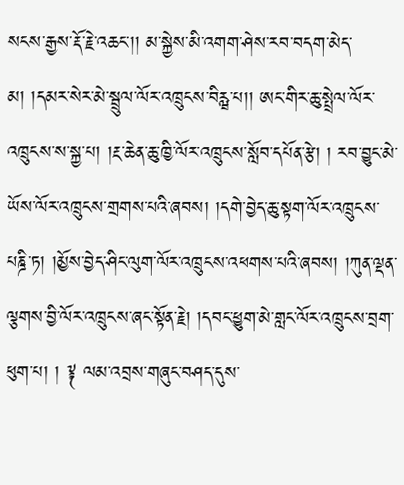སངས་རྒྱས་རྡོ་རྗེ་འཆང་།། མ་སྐྱེས་མི་འགག་ཤེས་རབ་བདག་མེད་མ། །དམར་སེར་མེ་སྦྲུལ་ལོར་འཁྲུངས་བིརྺ་པ།། ཨང་གིར་ཆུ་སྤྲེལ་ལོར་འཁྲུངས་ས་སྐྱ་པ། །རྔ་ཆེན་ཆུ་ཁྱི་ལོར་འཁྲུངས་སློབ་དཔོན་རྩེ། ། རབ་བྱུང་མེ་ཡོས་ལོར་འཁྲུངས་གྲགས་པའི་ཞབས། །དགེ་བྱེད་ཆུ་སྟག་ལོར་འཁྲུངས་པཎྜི་ཏ། །མྱོས་བྱེད་ཤིང་ལུག་ལོར་འཁྲུངས་འཕགས་པའི་ཞབས། །ཀུན་ལྡན་ལྕགས་བྱི་ལོར་འཁྲུངས་ཞང་སྟོན་རྗེ། །དབང་ཕྱུག་མེ་གླང་ལོར་འཁྲུངས་བྲག་ཕུག་པ། ། ༈ ལམ་འབྲས་གཞུང་བཤད་དུས་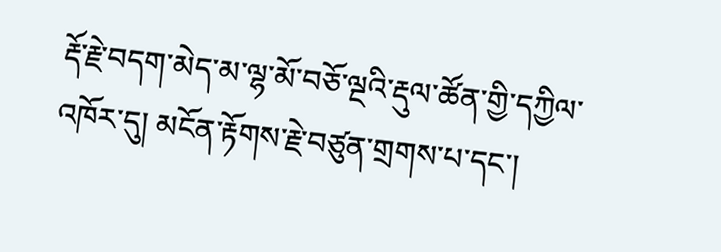རྡོ་རྗེ་བདག་མེད་མ་ལྷ་མོ་བཅོ་ལྔའི་རྡུལ་ཚོན་གྱི་དཀྱིལ་འཁོར་དུ། མངོན་རྟོགས་རྗེ་བཙུན་གྲགས་པ་དང་།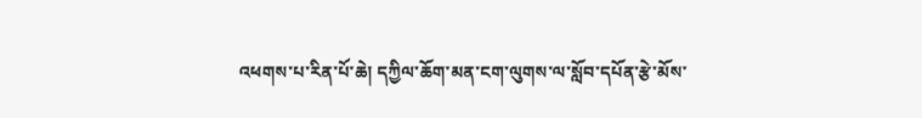འཕགས་པ་རིན་པོ་ཆེ། དཀྱིལ་ཆོག་མན་ངག་ལུགས་ལ་སློབ་དཔོན་རྩེ་མོས་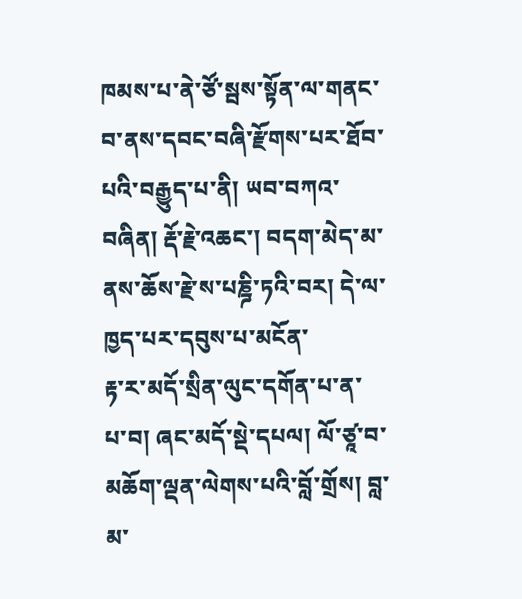ཁམས་པ་ནེ་ཙོ་སྦས་སྟོན་ལ་གནང་བ་ནས་དབང་བཞི་རྫོགས་པར་ཐོབ་པའི་བརྒྱུད་པ་ནི། ཡབ་བཀའ་བཞིན། རྡོ་རྗེ་འཆང་། བདག་མེད་མ་ནས་ཆོས་རྗེ་ས་པཎྜི་ཏའི་བར། དེ་ལ་ཁྱད་པར་དབུས་པ་མངོན་
རྟ་ར་མདོ་སྲིན་ལུང་དགོན་པ་ན་
པ་བ། ཞང་མདོ་སྡེ་དཔལ། ལོ་ཙཱ་བ་མཆོག་ལྡན་ལེགས་པའི་བློ་གྲོས། བླ་མ་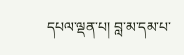དཔལ་ལྡན་པ། བླ་མ་དམ་པ་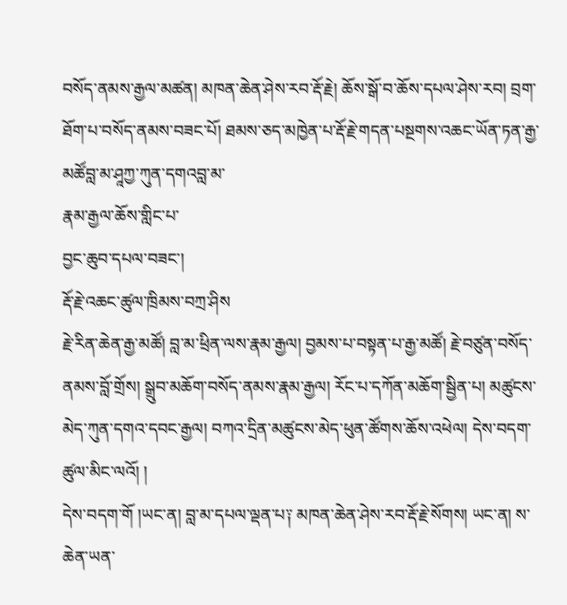བསོད་ནམས་རྒྱལ་མཚན། མཁན་ཆེན་ཤེས་རབ་རྡོ་རྗེ། ཆོས་སྒོ་བ་ཆོས་དཔལ་ཤེས་རབ། བྲག་ཐོག་པ་བསོད་ནམས་བཟང་པོ། ཐམས་ཅད་མཁྱེན་པ་རྡོ་རྗེ་གདན་པསྔགས་འཆང་ཡོན་ཏན་རྒྱ་མཚོབླ་མ་ཤཱཀྱ་ཀུན་དགའབླ་མ་
རྣམ་རྒྱལ་ཆོས་གླིང་པ་
བྱང་ཆུབ་དཔལ་བཟང་།
རྡོ་རྗེ་འཆང་ཚུལ་ཁྲིམས་བཀྲ་ཤིས
རྗེ་རིན་ཆེན་རྒྱ་མཚོ། བླ་མ་ཕྲིན་ལས་རྣམ་རྒྱལ། བྱམས་པ་བསྟན་པ་རྒྱ་མཚོ། རྗེ་བཙུན་བསོད་ནམས་བློ་གྲོས། སྒྲུབ་མཆོག་བསོད་ནམས་རྣམ་རྒྱལ། རོང་པ་དཀོན་མཆོག་སྦྱིན་པ། མཚུངས་མེད་ཀུན་དགའ་དབང་རྒྱལ། བཀའ་དྲིན་མཚུངས་མེད་ཕུན་ཚོགས་ཆོས་འཕེལ། དེས་བདག་ཚུལ་མིང་ལའོ། །
དེས་བདག་གོ །ཡང་ན། བླ་མ་དཔལ་ལྡན་པ༑ མཁན་ཆེན་ཤེས་རབ་རྡོ་རྗེ་སོགས། ཡང་ན། ས་ཆེན་ཡན་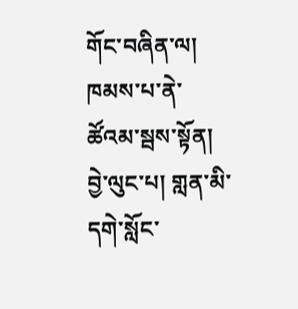གོང་བཞིན་ལ། ཁམས་པ་ནེ་ཚོའམ་སྦས་སྟོན། བྱེ་ལུང་པ། གླན་མི་དགེ་སློང་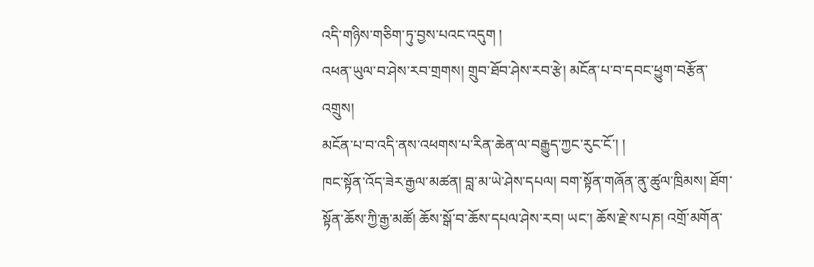འདི་གཉིས་གཅིག་ཏུ་བྱས་པའང་འདུག །
འཕན་ཡུལ་བ་ཤེས་རབ་གྲགས། གྲུབ་ཐོབ་ཤེས་རབ་རྩེ། མངོན་པ་བ་དབང་ཕྱུག་བརྩོན་འགྲུས།
མངོན་པ་བ་འདི་ནས་འཕགས་པ་རིན་ཆེན་ལ་བརྒྱུད་ཀྱང་རུང་ངོ་། །
ཁང་སྟོན་འོད་ཟེར་རྒྱལ་མཚན། བླ་མ་ཡེ་ཤེས་དཔལ། བག་སྟོན་གཞོན་ནུ་ཚུལ་ཁྲིམས། ཐོག་སྟོན་ཆོས་ཀྱི་རྒྱ་མཚོ། ཆོས་སྒོ་བ་ཆོས་དཔལ་ཤེས་རབ། ཡང་། ཆོས་རྗེ་ས་པཎ། འགྲོ་མགོན་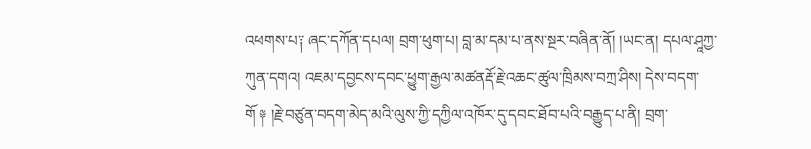འཕགས་པ༑ ཞང་དཀོན་དཔལ། བྲག་ཕུག་པ། བླ་མ་དམ་པ་ནས་སྔར་བཞིན་ནོ། །ཡང་ན། དཔལ་ཤཱཀྱ་ཀུན་དགའ། འཇམ་དབྱངས་དབང་ཕྱུག་རྒྱལ་མཚནརྡོ་རྗེ་འཆང་ཚུལ་ཁྲིམས་བཀྲ་ཤིས། དེས་བདག་གོ ༈ །རྗེ་བཙུན་བདག་མེད་མའི་ལུས་ཀྱི་དཀྱིལ་འཁོར་དུ་དབང་ཐོབ་པའི་བརྒྱུད་པ་ནི། བྲག་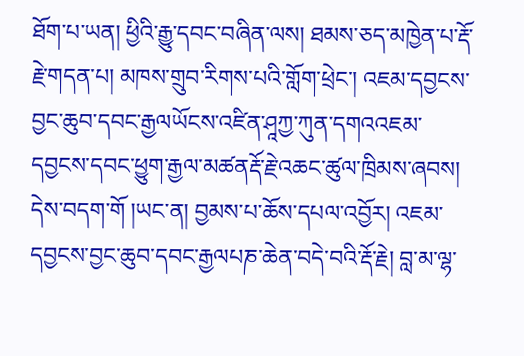ཐོག་པ་ཡན། ཕྱིའི་རྒྱུ་དབང་བཞིན་ལས། ཐམས་ཅད་མཁྱེན་པ་རྡོ་རྗེ་གདན་པ། མཁས་གྲུབ་རིགས་པའི་གློག་ཕྲེང་། འཇམ་དབྱངས་བྱང་ཆུབ་དབང་རྒྱལཡོངས་འཛིན་ཤཱཀྱ་ཀུན་དགའའཇམ་དབྱངས་དབང་ཕྱུག་རྒྱལ་མཚནརྡོ་རྗེ་འཆང་ཚུལ་ཁྲིམས་ཞབས། དེས་བདག་གོ །ཡང་ན། བྱམས་པ་ཆོས་དཔལ་འབྱོར། འཇམ་དབྱངས་བྱང་ཆུབ་དབང་རྒྱལཔཎ་ཆེན་བདེ་བའི་རྡོ་རྗེ། བླ་མ་ལྷ་